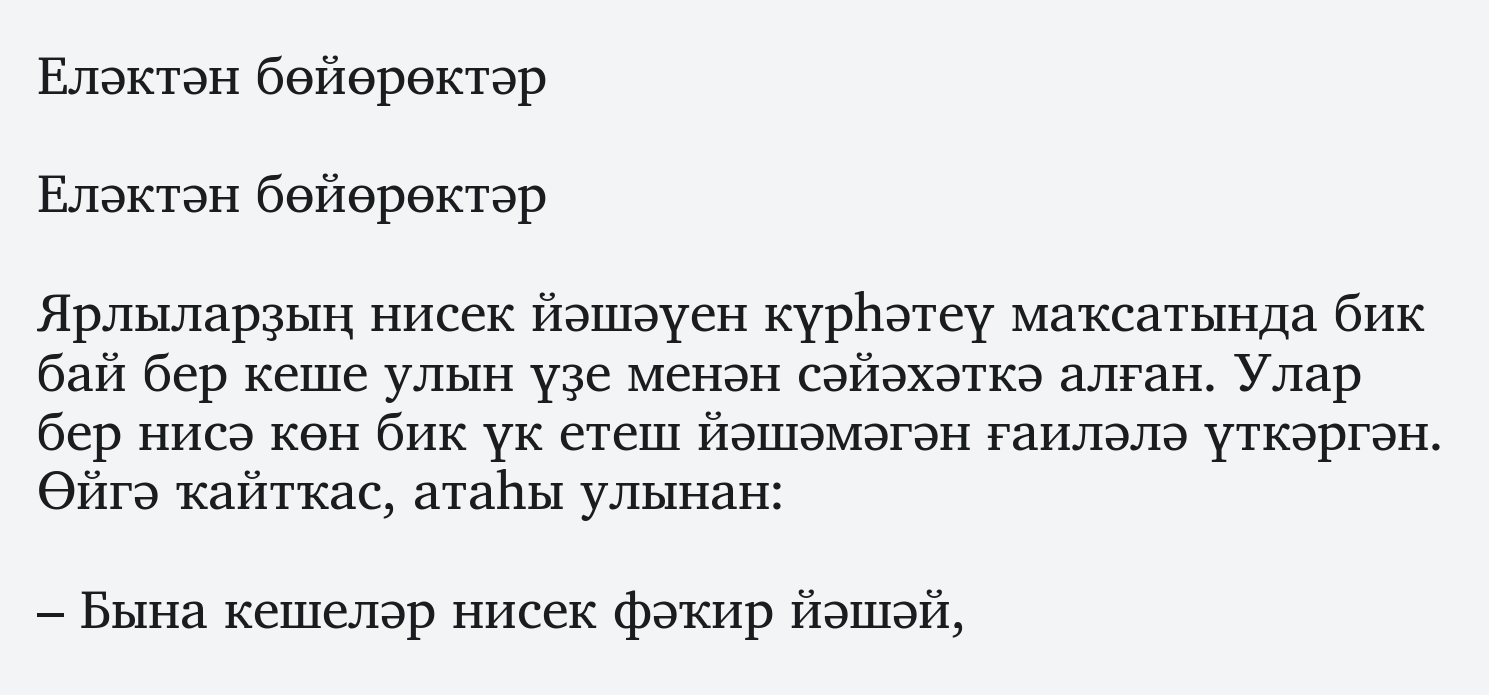Еләктән бөйөрөктәр

Еләктән бөйөрөктәр

Ярлыларҙың нисек йәшәүен күрһәтеү маҡсатында бик бай бер кеше улын үҙе менән сәйәхәткә алған. Улар бер нисә көн бик үк етеш йәшәмәгән ғаиләлә үткәргән. Өйгә ҡайтҡас, атаһы улынан:

– Бына кешеләр нисек фәҡир йәшәй,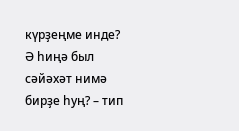күрҙеңме инде? Ә һиңә был сәйәхәт нимә бирҙе һуң? – тип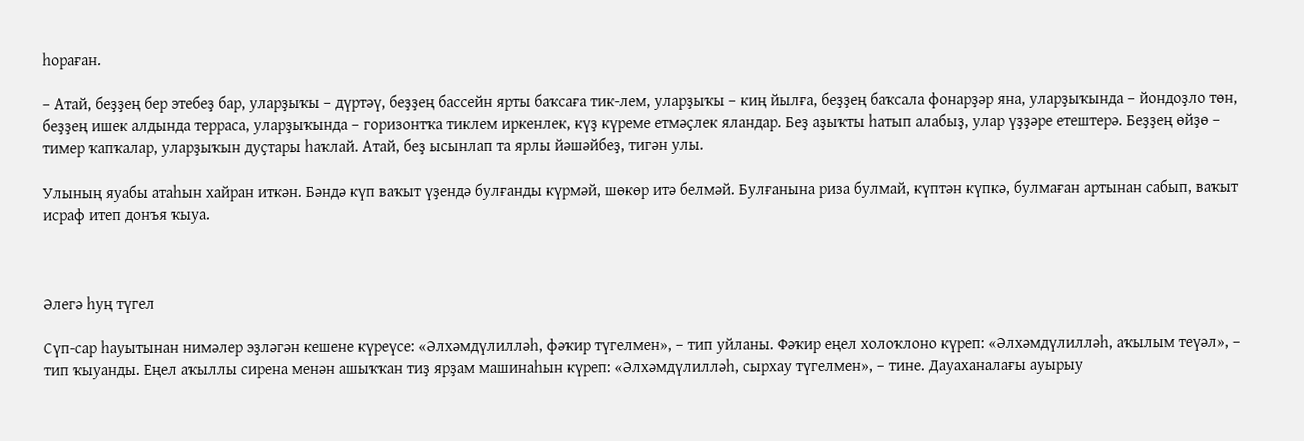һораған.

– Атай, беҙҙең бер этебеҙ бар, уларҙыҡы – дүртәү, беҙҙең бассейн ярты баҡсаға тик-лем, уларҙыҡы – киң йылға, беҙҙең баҡсала фонарҙәр яна, уларҙыҡында – йондоҙло төн, беҙҙең ишек алдында терраса, уларҙыҡында – горизонтҡа тиклем иркенлек, күҙ күреме етмәҫлек яландар. Беҙ аҙыҡты һатып алабыҙ, улар үҙҙәре етештерә. Беҙҙең өйҙө – тимер ҡапҡалар, уларҙыҡын дуҫтары һаҡлай. Атай, беҙ ысынлап та ярлы йәшәйбеҙ, тигән улы.

Улының яуабы атаһын хайран иткән. Бәндә күп ваҡыт үҙендә булғанды күрмәй, шөкөр итә белмәй. Булғанына риза булмай, күптән күпкә, булмаған артынан сабып, ваҡыт исраф итеп донъя ҡыуа.



Әлегә һуң түгел

Сүп-сар һауытынан нимәлер эҙләгән кешене күреүсе: «Әлхәмдүлилләһ, фәҡир түгелмен», – тип уйланы. Фәҡир еңел холоҡлоно күреп: «Әлхәмдүлилләһ, аҡылым теүәл», – тип ҡыуанды. Еңел аҡыллы сирена менән ашыҡҡан тиҙ ярҙам машинаһын күреп: «Әлхәмдүлилләһ, сырхау түгелмен», – тине. Дауаханалағы ауырыу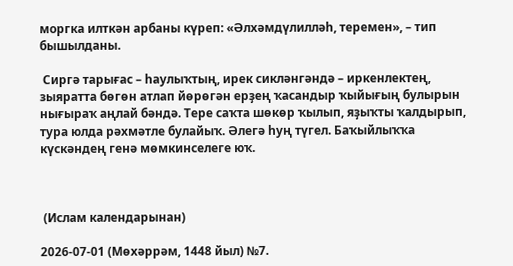моргка илткән арбаны күреп: «Әлхәмдүлилләһ, теремен», – тип бышылданы.

 Сиргә тарығас – һаулыҡтың, ирек сикләнгәндә – иркенлектең, зыяратта бөгөн атлап йөрөгән ерҙең ҡасандыр ҡыйығың булырын нығыраҡ аңлай бәндә. Тере саҡта шөкөр ҡылып, яҙыҡты ҡалдырып, тура юлда рәхмәтле булайыҡ. Әлегә һуң түгел. Баҡыйлыҡҡа күскәндең генә мөмкинселеге юҡ.



 (Ислам календарынан)

2026-07-01 (Мөхәррәм, 1448 йыл) №7.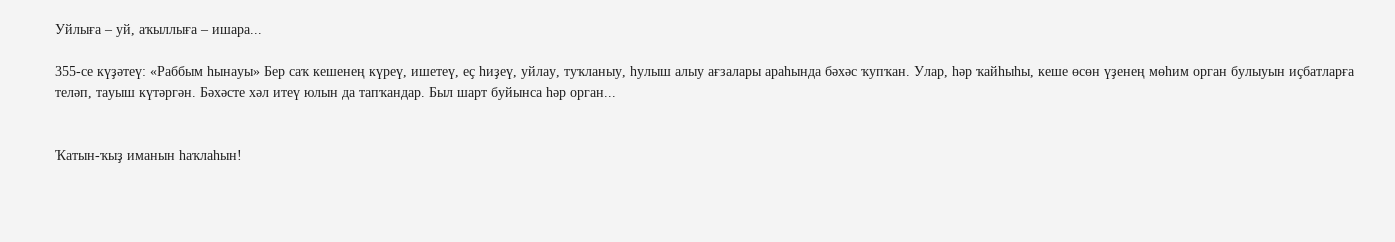Уйлыға – уй, аҡыллыға – ишара...

355-се күҙәтеү: «Раббым һынауы» Бер саҡ кешенең күреү, ишетеү, еҫ һиҙеү, уйлау, туҡланыу, һулыш алыу ағзалары араһында бәхәс ҡупҡан. Улар, һәр ҡайһыһы, кеше өсөн үҙенең мөһим орган булыуын иҫбатларға теләп, тауыш күтәргән. Бәхәсте хәл итеү юлын да тапҡандар. Был шарт буйынса һәр орган...


Ҡатын-ҡыҙ иманын һаҡлаһын!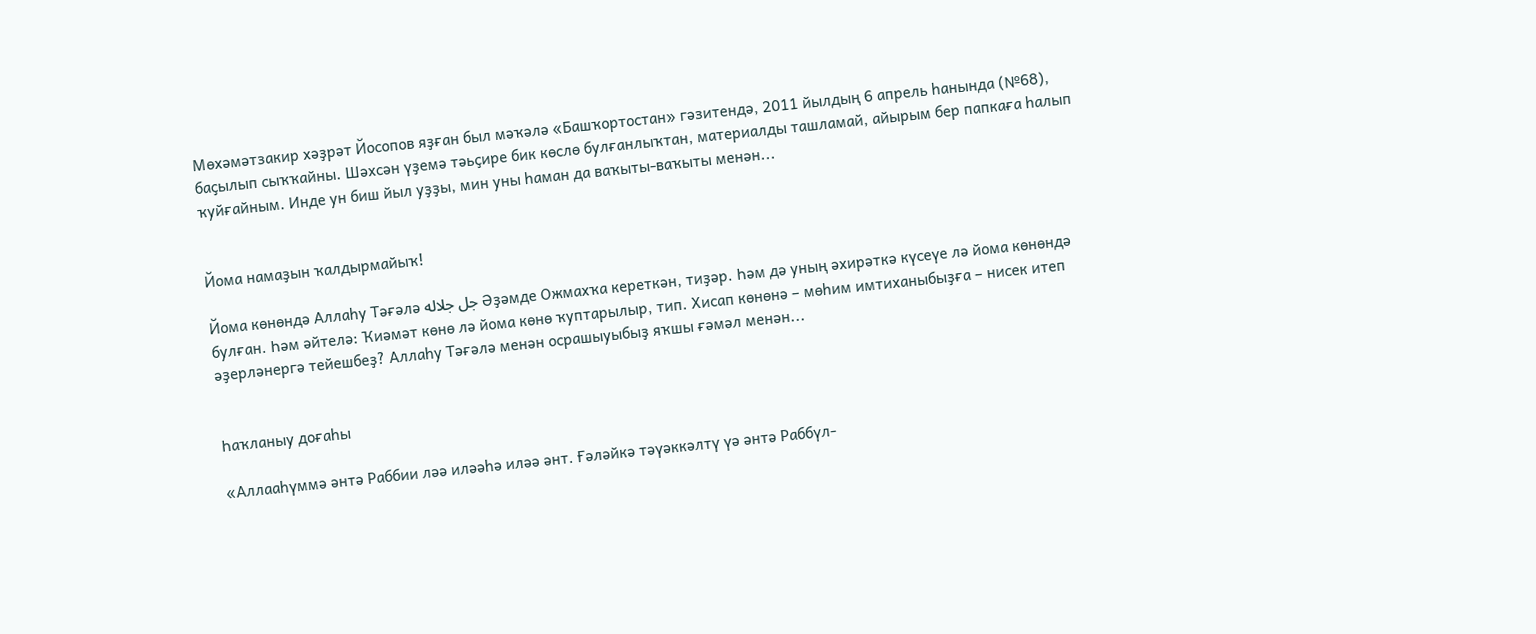Мөхәмәтзакир хәҙрәт Йосопов яҙған был мәҡәлә «Башҡортостан» гәзитендә, 2011 йылдың 6 апрель һанында (№68), баҫылып сыҡҡайны. Шәхсән үҙемә тәьҫире бик көслө булғанлыҡтан, материалды ташламай, айырым бер папкаға һалып ҡуйғайным. Инде ун биш йыл уҙҙы, мин уны һаман да ваҡыты-ваҡыты менән...


Йома намаҙын ҡалдырмайыҡ!

Йома көнөндә Аллаһу Тәғәлә جل جلاله Әҙәмде Ожмахҡа кереткән, тиҙәр. Һәм дә уның әхирәткә күсеүе лә йома көнөндә булған. Һәм әйтелә: Ҡиәмәт көнө лә йома көнө ҡуптарылыр, тип. Хисап көнөнә – мөһим имтиханыбыҙға – нисек итеп әҙерләнергә тейешбеҙ? Аллаһу Тәғәлә менән осрашыуыбыҙ яҡшы ғәмәл менән...


Һаҡланыу доғаһы

«Аллааһүммә әнтә Раббии ләә иләәһә иләә әнт. Ғәләйкә тәүәккәлтү үә әнтә Раббүл-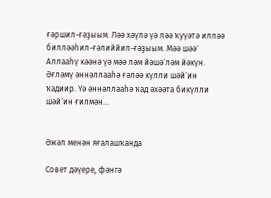ғәршил-ғәҙыым. Ләә хәүлә үә ләә ҡуүәтә илләә билләәһил-ғәлиййил-ғәҙыым. Мәә шәә` Аллааһү кәәнә үә мәә ләм йәшә`ләм йәкүн. Әғләмү әннәллааһә ғәләә күлли шәй`ин ҡадиир. Үә әннәллааһә ҡад әхәәта бикүлли шәй`ин ғилмән...


Әжәл менән яғалашҡанда

Совет дәүере, фәнгә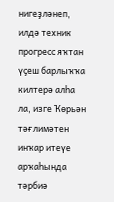нигеҙләнеп, илдә техник прогресс яҡтан үҫеш барлыҡҡа килтерә алһа ла, изге Ҡөрьән тәғлимәтен инҡар итеүе арҡаһында тәрбиә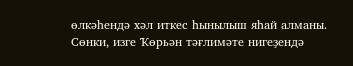өлкәһендә хәл иткес һынылыш яһай алманы. Сөнки, изге Ҡөрьән тәғлимәте нигеҙендә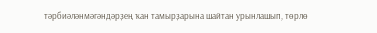тәрбиәләнмәгәндәрҙең ҡан тамырҙарына шайтан урынлашып, төрлө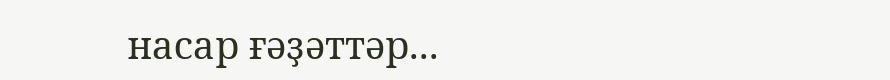насар ғәҙәттәр...